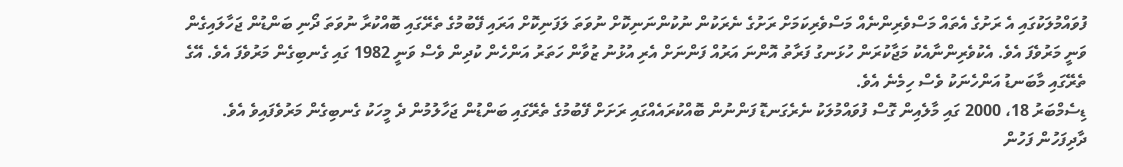ފުވައްމުލަކުގައި އެ ރަށުގެ އެތައް މަސްވެރިންނެއް މަސްވެރިކަމަށް ރަށުގެ ނެރަކުން ނުކުންނަނިކޮށް ނުވަތަ ލަފަނިކޮށް އަރައި ފޭބުމުގެ ތެރޭގައި ބޮއްކުރާ ނުވަތަ ދޯނި ބަންޑުން ޖަހާލައިގެން ވަނީ މަރުވެފަ އެވެ. އެކުވެރިންނާއެކު މަޖާކުރަން ހުޅަނގު ފަރާތު އޮންނަ އަރުއް ފަންނަށް އެރި އުޅުނު ޒުވާން ހަތަރު އަންހެން ކުދިން ވެސް ވަނީ 1982 ގައި ގެނބިގެން މަރުވެފަ އެވެ. އޭގެ ތެރޭގައި މާބަނޑު އަންހެނަކު ވެސް ހިމެނެ އެވެ.
ޑިސެމްބަރު 18، 2000 ގައި މާލެއިން ގޮސް ފުވައްމުލަކު ނެރެގަނޑޮ ފަންނުން ބޮއްކުރައެއްގައި ރަށަށް ފޭބުމުގެ ތެރޭގައި ބަންޑުން ޖަހާލުމުން ދެ މީހަކު ގެނބިގެން މަރުވެފައިވެ އެވެ. ދާދިފަހުން ފަހުން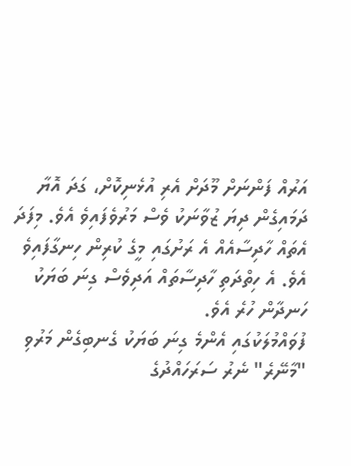އަރުއް ފަންނަށް މޫދަށް އެރި އުޅެނިކޮށް، ގަދަ އޮޔާ ދަމައިގެން ދިޔަ ޒުވާނަކު ވެސް މަރުވެފައިވެ އެވެ. މިފަދަ އެތައް ހާދިސާއެއް އެ ރަށުގައި މީގެ ކުރިން ހިނގާފައިވެ އެވެ. އެ ހިތްދަތި ހާދިސާތައް އަދިވެސް ގިނަ ބަޔަކު ހަނދާން ހުރެ އެވެ.
ފުވައްމުލަކުގައި އެންމެ ގިނަ ބަޔަކު ގެނބިގެން މަރުވި "މާނޭރެ" ނެރު ސަރަހައްދުގެ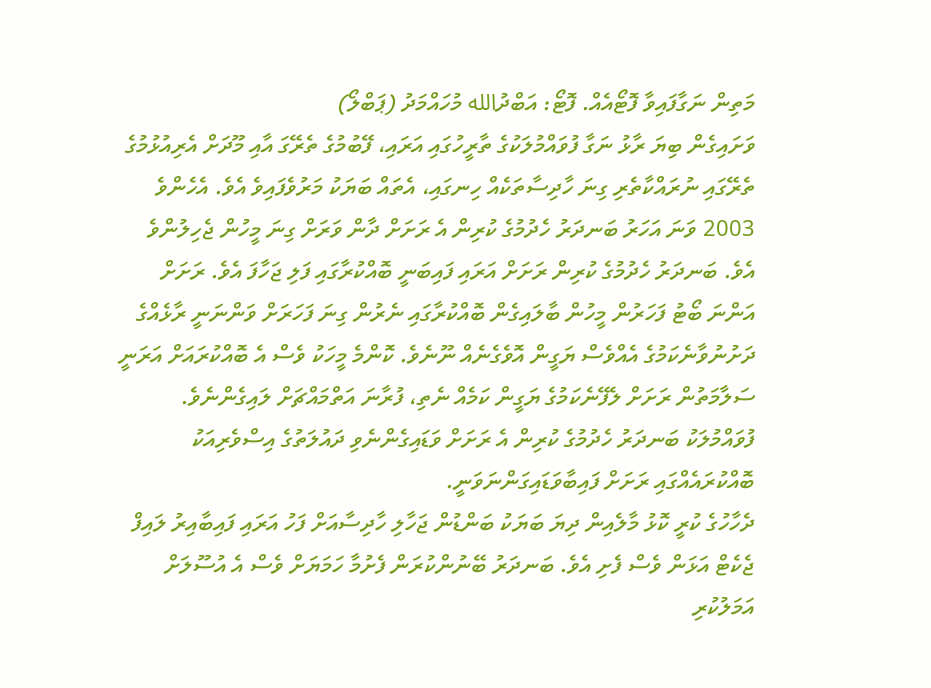މަތިން ނަގާފައިވާ ފޮޓޯއެއް. ފޮޓޯ: އަބްދުالله މުހައްމަދު (ޕަބްލޯ)
ވަށައިގެން ބިޔަ ރާޅު ނަގާ ފުވައްމުލަކުގެ ތާރީހުގައި އަރައި، ފޭބުމުގެ ތެރޭގަ އާއި މޫދަށް އެރިއުޅުމުގެ ތެރޭގައި ނުރައްކާތެރި ގިނަ ހާދިސާތަކެއް ހިނގައި، އެތައް ބަޔަކު މަރުވެފައިވެ އެވެ. އެހެންވެ 2003 ވަނަ އަހަރު ބަނދަރު ހެދުމުގެ ކުރިން އެ ރަށަށް ދާން ވަރަށް ގިނަ މީހުން ޖެހިލުންވެ އެވެ. ބަނދަރު ހެދުމުގެ ކުރިން ރަށަށް އަރައި ފައިބަނީ ބޮއްކުރާގައި ފަލި ޖަހާފަ އެވެ. ރަށަށް އަންނަ ބޯޓު ފަހަރުން މީހުން ބާލައިގެން ބޮއްކުރާގައި ނެރުން ގިނަ ފަހަރަށް ވަންނަނީ ރާޅެއްގެ ދަށުނުވާނެކަމުގެ އެއްވެސް ޔަގީން އޮވެގެނެއް ނޫނެވެ. ކޮންމެ މީހަކު ވެސް އެ ބޮއްކުރައަށް އަރަނީ ސަލާމަތުން ރަށަށް ލެފޭނެކަމުގެ ޔަގީން ކަމެއް ނެތި، ފުރާނަ އަތްމައްޗަށް ލައިގެންނެވެ.
ފުވައްމުލަކު ބަނދަރު ހެދުމުގެ ކުރިން އެ ރަށަށް ވަޑައިގެންނެވި ދައުލަތުގެ އިސްވެރިއަކު ބޮއްކުރައެއްގައި ރަށަށް ފައިބާވަޑައިގަންނަވަނީ.
ދެހާހުގެ ކުރީ ކޮޅު މާލެއިން ދިޔަ ބަޔަކު ބަންޑުން ޖަހާލި ހާދިސާއަށް ފަހު އަރައި ފައިބާއިރު ލައިފް ޖެކެޓް އަޅަން ވެސް ފެށި އެވެ. ބަނދަރު ބޭނުންކުރަން ފެށުމާ ހަމަޔަށް ވެސް އެ އުސޫލަށް އަމަލުކުރި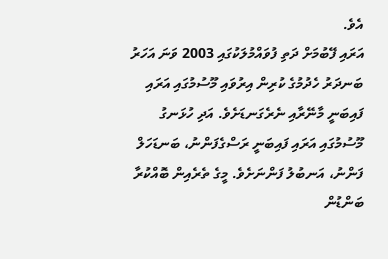އެވެ.
އަރައި ފޭބުމަށް ދަތި ފުވައްމުލަކުގައި 2003 ވަނަ އަހަރު ބަނދަރު ހެދުމުގެ ކުރިން އިރުވައި މޫސުމުގައި އަރައި ފައިބަނީ މާނޭރާއި ނެރެގަނޑަށެވެ. އަދި ހުޅަނގު މޫސުމުގައި އަރައި ފައިބަނީ ރަސްގެފަންނު، ބަނޑަހަލް ފަންނު، އަނބުލު ފަންނަށެވެ. މީގެ ތެރެއިން ބޮއްކުރާ ބަންޑުން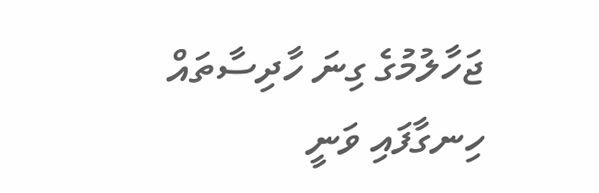ޖަހާލުމުގެ ގިނަ ހާދިސާތައް ހިނގާފައި ވަނީ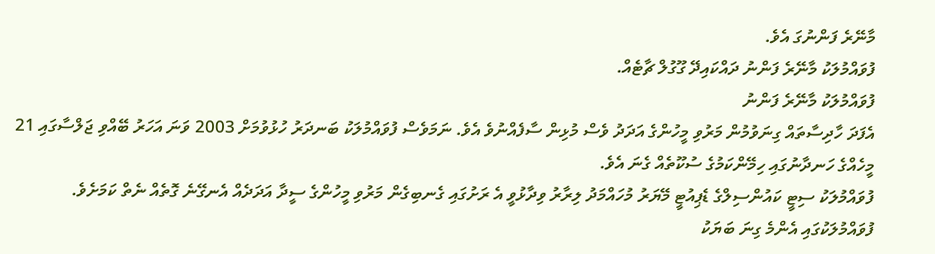މާނޭރެ ފަންނުގަ އެވެ.
ފުވައްމުލަކު މާނޭރެ ފަންނު ދައްކައިދޭ ގޫގުލް ޗާޓެއް.
ފުވައްމުލަކު މާނޭރެ ފަންނު
އެފަދަ ހާދިސާތައް ގިނަވުމުން މަރުވި މީހުންގެ އަދަދު ވެސް މުޅިން ސާފެއްނުވެ އެވެ. ނަމަވެސް ފުވައްމުލަކު ބަނދަރު ހުޅުވުމަށް 2003 ވަނަ އަހަރު ބޭއްވި ޖަލްސާގައި 21 މީހެއްގެ ހަނދާނުގައި ހިމޭންކަމުގެ ސުކޫތެއް ގެނަ އެވެ.
ފުވައްމުލަކު ސިޓީ ކައުންސިލްގެ ޑެޕިއުޓީ މޭޔަރު މުހައްމަދު ލިރާރު ވިދާޅުވީ އެ ރަށުގައި ގެނބިގެން މަރުވި މީހުންގެ ސީދާ އަދަދެއް އެނގޭނެ ގޮތެއް ނެތް ކަމަށެވެ.
ފުވައްމުލަކުގައި އެންމެ ގިނަ ބަޔަކު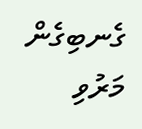ގެނބިގެން މަރުވި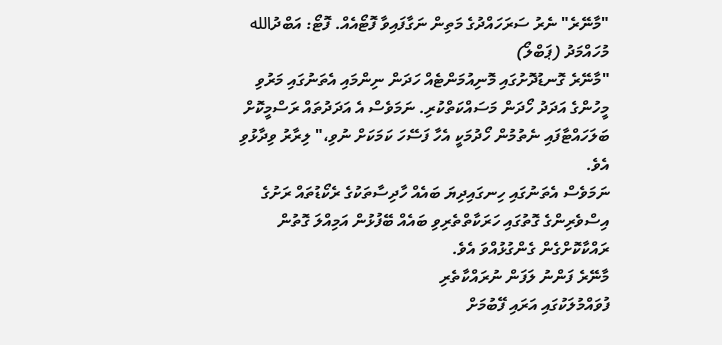"މާނޭރެ" ނެރު ސަރަހައްދުގެ މަތިން ނަގާފައިވާ ފޮޓޯއެއް. ފޮޓޯ: އަބްދުالله މުހައްމަދު (ޕަބްލޯ)
"މާނޭރެ ގޮނޑުދޮށުގައި މޮނިއުމަންޓެއް ހަދަން ނިންމައި އެތަނުގައި މަރުވި މީހުންގެ އަދަދު ހޯދަން މަސައްކަތްކުރި. ނަމަވެސް އެ އަދަދުތައް ރަސްމީކޮށް ބަލަހައްޓާފައި ނެތުމުން ހޯދުމަކީ އެހާ ފަސޭހަ ކަމަކަށް ނުވި،" ލިރާރު ވިދާޅުވި އެވެ.
ނަމަވެސް އެތަނުގައި ހިނގައިދިޔަ ބައެއް ހާދިސާތަކުގެ ރެކޯޑުތައް ރަށުގެ އިސްވެރިންގެ ގޮތުގައި ހަރަކާތްތެރިވި ބައެއް ބޭފުޅުން އަމިއްލަ ގޮތުން ރައްކާކޮށްގެން ގެންގުޅުއްވަ އެވެ.
މާނޭރެ ފަންނު ލަފަން ނުރައްކާތެރި
ފުވައްމުލަކުގައި އަރައި ފޭބުމަށް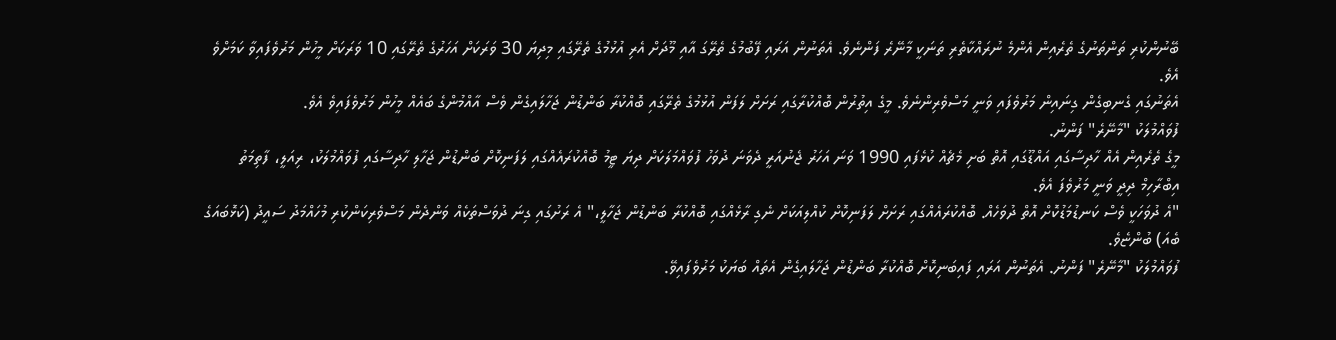ބޭނުންކުރި ތަންތަނުގެ ތެރެއިން އެންމެ ނުރައްކާތެރި ތަނަކީ މާނޭރެ ފަންނެވެ. އެތަނުން އަރައި ފޭބުމުގެ ތެރޭގަ އާއި މޫދަށް އެރި އުޅުމުގެ ތެރޭގައި މިދިޔަ 30 ވަރަކަށް އަހަރުގެ ތެރޭގައި 10 ވަރަކަށް މީހުން މަރުވެފައިވާ ކަމަށްވެ އެވެ.
އެތަނުގައި ގެނބިގެން ގިނައިން މަރުވެފައި ވަނީ މަސްވެރިންނެވެ. މީގެ އިތުރުން ބޮއްކުރާގައި ރަށަށް ލަފަން އުޅުމުގެ ތެރޭގައި ބޮއްކުރާ ބަންޑުން ޖަހާލައިގެން ވެސް އާއްމުންގެ ބައެއް މީހުން މަރުވެފައިވެ އެވެ.
ފުވައްމުލަކު "މާނޭރެ" ފަންނު.
މީގެ ތެރެއިން އެއް ހާދިސާގައި އައްޑޫގައި އޮތް ބަށި މެޗެއް ކުޅެފައި 1990 ވަނަ އަހަރު ޖެނުއަރީ ދެވަނަ ދުވަހު ފުވައްމަލަކަށް ދިޔަ ޓީމު ބޮއްކުރައެއްގައި ލަފަނިކޮށް ބަންޑުން ޖަހާލި ހާދިސާގައި ފުވައްމުލަކު، ރިއަލީ، ފާތިމަތު އިބްރާހިމް ދިދީ ވަނީ މަރުވެފަ އެވެ.
"އެ ދުވަހަކީ ވެސް ކަނޑުމަޑުކޮށް އޮތް ދުވަހެއް. ބޮއްކުރައެއްގައި ރަށަށް ލަފަނިކޮށް ކުއްލިއަކަށް ނެގި ރާޅެއްގައި ބޮއްކުރާ ބަންޑުން ޖަހާލީ،" އެ ރަށުގައި ގިނަ ދުވަސްތަކެއް ވަންދެން މަސްވެރިކަންކުރި މުހައްމަދު ސައީދު (ކަޅޮބައަގެ ބެއަ) ބުންޏެވެ.
ފުވައްމުލަކު "މާނޭރެ" ފަންނު. އެތަނުން އަރައި ފައިބަނިކޮށް ބޮއްކުރާ ބަންޑުން ޖަހާލައިގެން އެތައް ބަޔަކު މަރުވެފައިވޭ.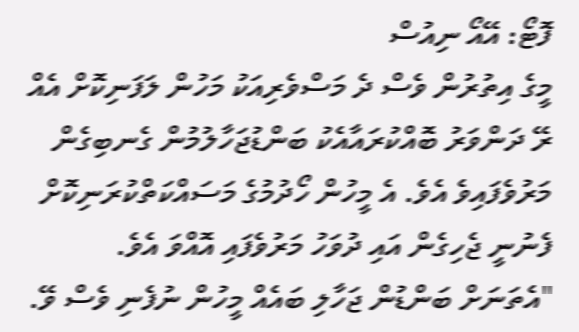ފޮޓޯ: އޭއޯ ނިއުސް
މީގެ އިތުރުން ވެސް ދެ މަސްވެރިއަކު މަހުން ލަފަނިކޮށް އެއް ރޭ ދަންވަރު ބޮއްކުރައާއެކު ބަންޑުޖަހާލުމުން ގެނބިގެން މަރުވެފައިވެ އެވެ. އެ މީހުން ހޯދުމުގެ މަސައްކަތްކުރަނިކޮށް ފެނުނީ ޖެހިގެން އައި ދުވަހު މަރުވެފައި އޮއްވަ އެވެ.
"އެތަނަށް ބަންޑުން ޖަހާލި ބައެއް މީހުން ނުފެނި ވެސް ވޭ.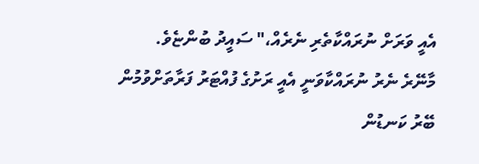އެއީ ވަރަށް ނުރައްކާތެރި ނެރެއް،" ސައީދު ބުންޏެވެ.
މާނޭރެ ނެރު ނުރައްކާވަނީ އެއީ ރަށުގެ ފުއްޓަރު ފަރާތަށްވުމުން ބޭރު ކަނޑުން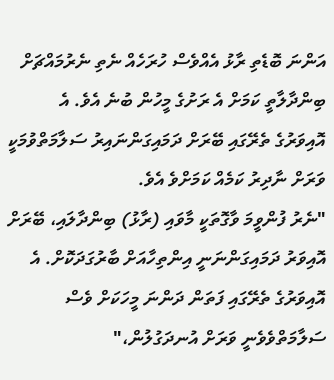އަންނަ ބޮޑެތި ރާޅު އެއްވެސް ހުރަހެއް ނެތި ނެރުމައްޗަށް ބިންދާލާތީ ކަމަށް އެ ރަށުގެ މީހުން ބުނެ އެވެ. އެ އޮއިވަރުގެ ތެރޭގައި ބޭރަށް ދަމައިގަންނައިރު ސަލާމަތްވުމަކީ ވަރަށް ނާދިރު ކަމެއް ކަމަށްވެ އެވެ.
"ނެރު ފުންވީމަ ވާގޮތަކީ މާވައި (ރާޅު) ބިންދާލައި، ބޭރަށް އޮއިވަރު ދަމައިގަންނަނީ އިންތިހާއަށް ބާރުގަދަކޮށް. އެ އޮއިވަރުގެ ތެރޭގައި ފަތަން ދަންނަ މީހަކަށް ވެސް ސަލާމަތްވެވެނީ ވަރަށް އުނދަގުލުން،"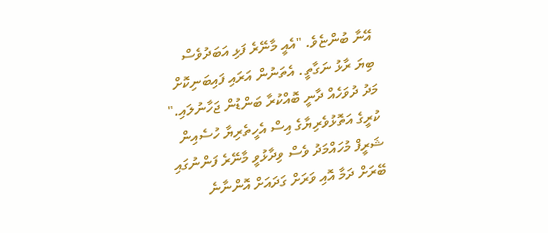އޭނާ ބުންޏެވެ. "އެއީ މާނޭރެ ފަޅި އަބަދުވެސް ބިޔަ ރާޅު ނަގާތީ. އެތަނުން އަރައި ފައިބަނިކޮށް މަދު ދުވަހެއް ދާނީ ބޮއްކުރާ ބަންޑުން ޖަހާނުލައި."
ކުރީގެ އަތޮޅުވެރިޔާގެ އިސް އެހީތެރިޔާ ހުސެއިން ޝަރީފް މުހައްމަދު ވެސް ވިދާޅުވީ މާނޭރެ ފަންނުގައި ބޭރަށް ދަމާ އޮއި ވަރަށް ގަދައަށް އޮންނާނެ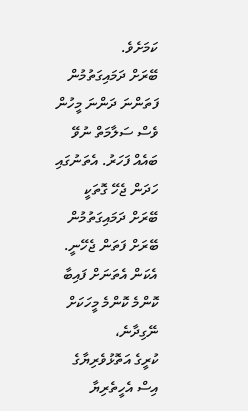ކަމަށެވެ.
ބޭރަށް ދަމައިގަތުމުން ފަތަންނަ ދަންނަ މީހުން ވެސް ސަލާމަތް ނުވޭ ބައެއް ފަހަރު. އެތަނުގައި ހަދަން ޖެހޭ ގޮތަކީ ބޭރަށް ދަމައިގަތުމުން ބޭރަށް ފަތަން ޖެހޭނީ. އެކަން އެތަނަށް ފައިބާ ކޮންމެ ކޮންމެ މީހަކަށް ނޭގިދާނެ،
ކުރީގެ އަތޮޅުވެރިޔާގެ އިސް އެހީތެރިޔާ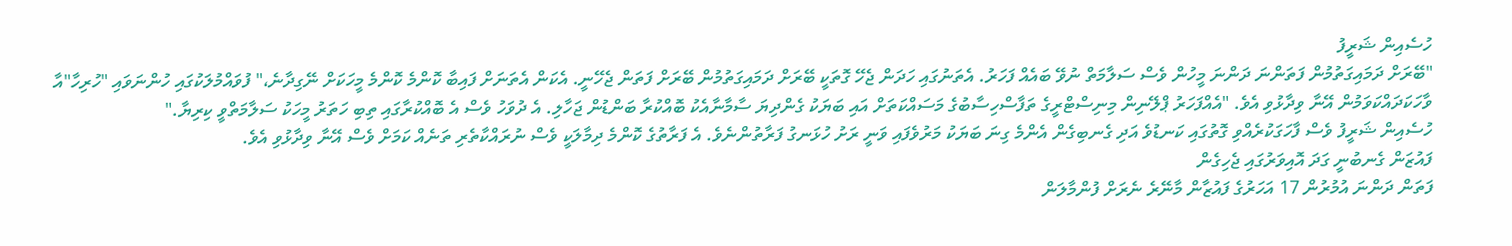ހުސެއިން ޝަރީފު
"ބޭރަށް ދަމައިގަތުމުން ފަތަންނަ ދަންނަ މީހުން ވެސް ސަލާމަތް ނުވޭ ބައެއް ފަހަރު. އެތަނުގައި ހަދަން ޖެހޭ ގޮތަކީ ބޭރަށް ދަމައިގަތުމުން ބޭރަށް ފަތަން ޖެހޭނީ. އެކަން އެތަނަށް ފައިބާ ކޮންމެ ކޮންމެ މީހަކަށް ނޭގިދާނެ،" ފުވައްމުލަކުގައި ހުންނަވައި "ހުރިހާ"އާ ވާހަކަދައްކަވަމުން އޭނާ ވިދާޅުވި އެވެ. "އެއްފަހަރު ޕްލޭނިން މިނިސްޓްރީގެ ތަފާސްހިސާބުގެ މަސައްކަތަށް އައި ބަޔަކު ގެންދިޔަ ސާމާނާއެކު ބޮއްކުރާ ބަންޑުން ޖަހާލި. އެ ދުވަހު ވެސް އެ ބޮއްކުރާގައި ތިބި ހަތަރު މީހަކު ސަލާމަތްވީ ކިރިޔާ."
ހުސެއިން ޝަރީފު ވެސް ފާހަގަކުރެއްވި ގޮތުގައި ކަނޑުވެ އަދި ގެނބިގެން އެންމެ ގިނަ ބަޔަކު މަރުވެފައި ވަނީ ރަށު ހުޅަނގު ފަރާތުންނެވެ. އެ ފަރާތުގެ ކޮންމެ ދިމާލަކީ ވެސް ނުރައްކާތެރި ތަނެއް ކަމަށް ވެސް އޭނާ ވިދާޅުވި އެވެ.
ފައުޒަން ގެނބުނީ ގަދަ އޮއިވަރުގައި ޖެހިގެން
ފަތަން ދަންނަ އުމުރުން 17 އަހަރުގެ ފައުޒާން މާނޭރެ ނެރަށް ފުންމާލަން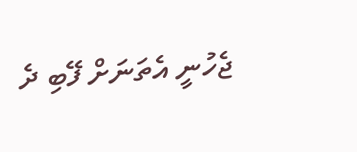ޖެހުނީ އެތަނަށް ފޭބި ދެ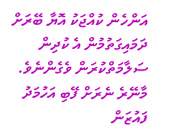އަންހެން ކުއްޖަކު އޮޔާ ބޭރަށް ދަމައިގަތުމުން އެ ކުދިން ސަލާމަތްކުރަން ވެގެންނެވެ.
މާނޭރެ ނެރަށް ފޭބި އަހުމަދު ފައުޒަން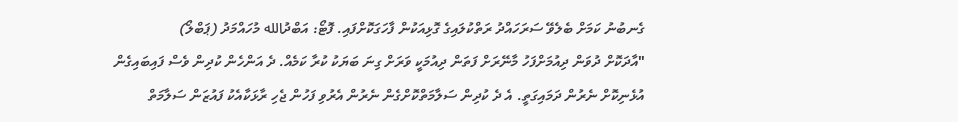ގެނބުނު ކަމަށް ބެލެވޭ ސަރަހައްދު ރަތްކުލައިގެ ގޮޅިއަކުން ފާހަގަކޮށްފައި. ފޮޓޯ: އަބްދުالله މުހައްމަދު (ޕަބްލޯ)
"އާދަކޮށް ދުވަން ދިއުމަށްފަހު މާނޭރަށް ފަތަން ދިއުމަކީ ވަރަށް ގިނަ ބަޔަކު ކުރާ ކަމެއް. ދެ އަންހެން ކުދިން ވެސް ފައިބައިގެން އުޅެނިކޮށް ނެރުން ދަމައިގަތީ. އެ ދެ ކުދިން ސަލާމަތްކޮށްގެން ނެރުން އެރުވި ފަހުން ޖެހި ރާޅަކާއެކު ފައުޒަން ސަލާމަތް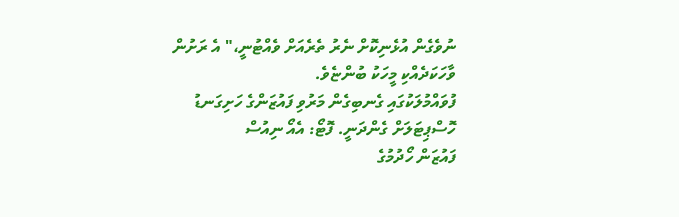ނުވެގެން އުޅެނިކޮށް ނެރު ތެރެއަށް ވެއްޓުނީ،" އެ ރަށުން ވާހަކަދެއްކި މީހަކު ބުންޏެވެ.
ފުވައްމުލަކުގައި ގެނބިގެން މަރުވި ފައުޒަންގެ ހަށިގަނޑު ހޮސްޕިޓަލަށް ގެންދަނީ. ފޮޓޯ: އެއޯ ނިއުސް
ފައުޒަން ހޯދުމުގެ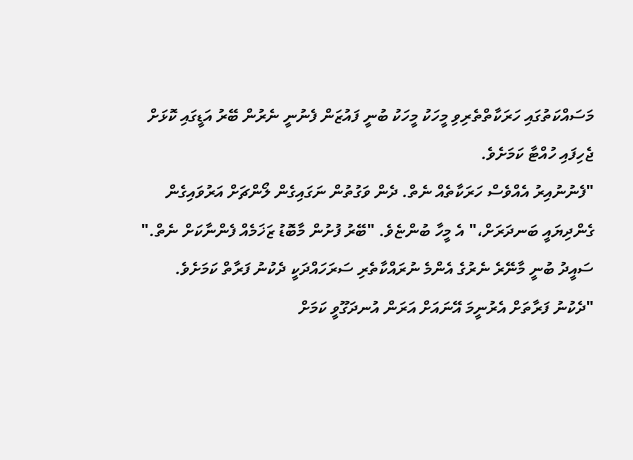މަސައްކަތުގައި ހަރަކާތްތެރިވި މީހަކު މީހަކު ބުނީ ފައުޒަން ފެނުނީ ނެރުން ބޭރު އަޑީގައި ކޮޅަށް ޖެހިފައި ހުއްޓާ ކަމަށެވެ.
"ފެނުނުއިރު އެއްވެސް ހަރަކާތެއް ނެތް. ދެން ވަގުތުން ނަގައިގެން ލޯންޗަށް އަރުވައިގެން ގެންދިޔައީ ބަނދަރަށް،" އެ މީހާ ބުންޏެވެ. "ބޭރު ފުށުން މާބޮޑު ޒަޚަމެއް ފެންނާކަށް ނެތް."
ސައީދު ބުނީ މާނޭރެ ނެރުގެ އެންމެ ނުރައްކާތެރި ސަރަހައްދަކީ ދެކުނު ފަރާތް ކަމަށެވެ.
"ދެކުނު ފަރާތަށް އެރުނީމަ އޭނައަށް އަރަން އުނދަގޫވީ ކަމަށް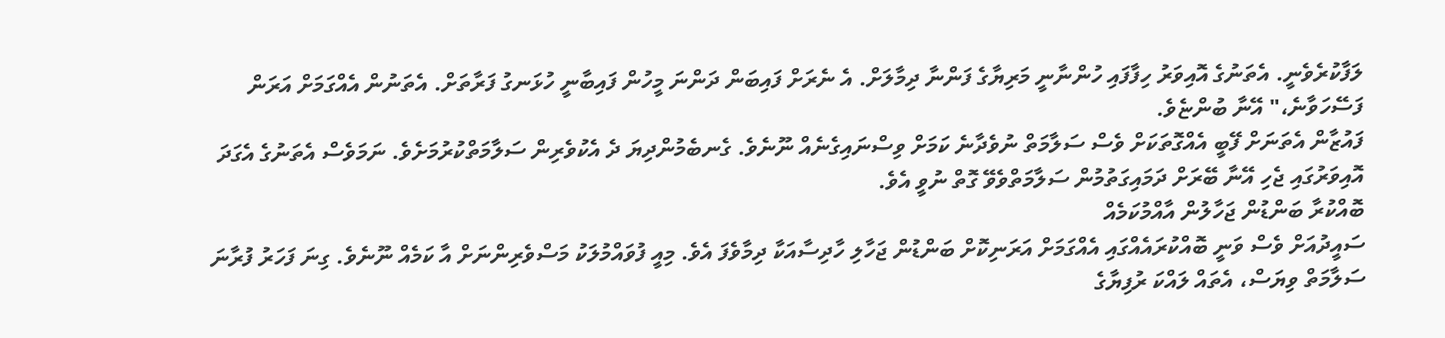ލަފާކުރެވެނީ. އެތަނުގެ އޮއިވަރު ހިފާފައި ހުންނާނީ މަރިޔާގެ ފަންނާ ދިމާލަށް. އެ ނެރަށް ފައިބަން ދަންނަ މީހުން ފައިބާނީ ހުޅަނގު ފަރާތަށް. އެތަނުން އެއްގަމަށް އަރަން ފަސޭހަވާނެ،" އޭނާ ބުންޏެވެ.
ފައުޒާން އެތަނަށް ފޭބީ އެއްގޮތަކަށް ވެސް ސަލާމަތް ނުވެދާނެ ކަމަށް ވިސްނައިގެނެއް ނޫނެވެ. ގެނބެމުންދިޔަ ދެ އެކުވެރިން ސަލާމަތްކުރުމަށެވެ. ނަމަވެސް އެތަނުގެ އެގަދަ އޮއިވަރުގައި ޖެހި އޭނާ ބޭރަށް ދަމައިގަތުމުން ސަލާމަތްވެވޭ ގޮތް ނުވީ އެވެ.
ބޮއްކުރާ ބަންޑުން ޖަހާލުން އާއްމުކަމެއް
ސައީދުއަށް ވެސް ވަނީ ބޮއްކުރައެއްގައި އެއްގަމަށް އަރަނިކޮށް ބަންޑުން ޖަހާލި ހާދިސާއަކާ ދިމާވެފަ އެވެ. މިއީ ފުވައްމުލަކު މަސްވެރިންނަށް އާ ކަމެއް ނޫނެވެ. ގިނަ ފަހަރު ފުރާނަ ސަލާމަތް ވިޔަސް، އެތައް ލައްކަ ރުފިޔާގެ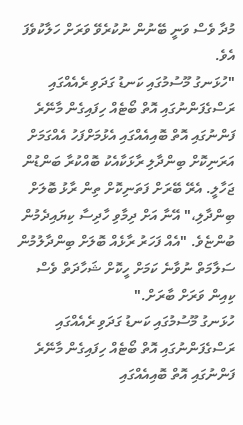މުދާ ވެސް ވަނީ ބޭނުން ނުކުރެވޭ ވަރަށް ހަލާކުވެފަ އެވެ.
"ހުޅަނގު މޫސުމުގައި ކަނޑު ގަދަވި ރެއެއްގައި ރަސްގެފަންނުގައި އޮތް ބޯޓެއް ހިފައިގެން މާނޭރެ ފަންނުގައި އޮތް ބޮއިއެއްގައި އެޅުމަށްފަހު އެއްގަމަށް އަރަނިކޮށް ބިންދާލި ރާޅަކާއެކު ބޮއްކުރާ ބަންޑުން ޖަހާލީ. އެރޭ ބޭރަށް ފަތަނިކޮށް ތިން ރާޅު ބޮލަށް ބިންދާލި،" އޭނާ އަށް ދިމާވި ހާދިސާ ކިޔައިދެމުން ބުންޏެވެ. "އެއް ފަހަރު ރާޅެއް ބޮލަށް ބިންދާލުމުން ސަލާމަތް ނުވާނެ ކަމަށް ހީކޮށް ޝަހާދަތް ވެސް ކިއިން ވަރަށް ބާރަށް."
ހުޅަނގު މޫސުމުގައި ކަނޑު ގަދަވި ރެއެއްގައި ރަސްގެފަންނުގައި އޮތް ބޯޓެއް ހިފައިގެން މާނޭރެ ފަންނުގައި އޮތް ބޮއިއެއްގައި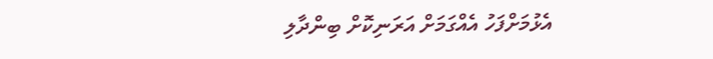އެޅުމަށްފަހު އެއްގަމަށް އަރަނިކޮށް ބިންދާލި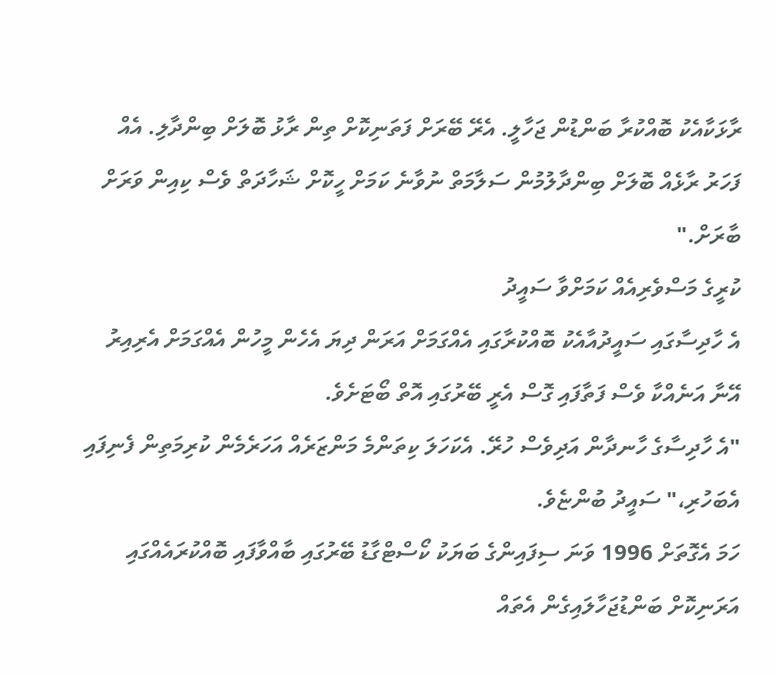ރާޅަކާއެކު ބޮއްކުރާ ބަންޑުން ޖަހާލީ. އެރޭ ބޭރަށް ފަތަނިކޮށް ތިން ރާޅު ބޮލަށް ބިންދާލި. އެއް ފަހަރު ރާޅެއް ބޮލަށް ބިންދާލުމުން ސަލާމަތް ނުވާނެ ކަމަށް ހީކޮށް ޝަހާދަތް ވެސް ކިއިން ވަރަށް ބާރަށް."
ކުރީގެ މަސްވެރިއެއް ކަމަށްވާ ސައީދު
އެ ހާދިސާގައި ސައީދުއާއެކު ބޮއްކުރާގައި އެއްގަމަށް އަރަން ދިޔަ އެހެން މީހުން އެއްގަމަށް އެރިއިރު އޭނާ އަނެއްކާ ވެސް ފަތާފައި ގޮސް އެރީ ބޭރުގައި އޮތް ބޯޓަށެވެ.
"އެ ހާދިސާގެ ހާނދާން އަދިވެސް ހުރޭ. އެކަހަލަ ކިތަންމެ މަންޒަރެއް އަހަރެމެން ކުރިމަތިން ފެނިފައި އެބަހުރި،" ސައީދު ބުންޏެވެ.
ހަމަ އެގޮތަށް 1996 ވަނަ ސިފައިންގެ ބަޔަކު ކޯސްޓްގާޑު ބޭރުގައި ބާއްވާފައި ބޮއްކުރައެއްގައި އަރަނިކޮށް ބަންޑުޖަހާލައިގެން އެތައް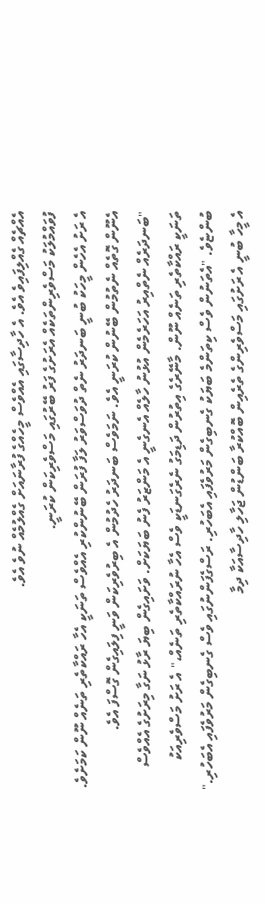އެއްޗެއް ގެއްލިފައިވެ އެވެ. އެ ހާދިސާގައި އެއްވެސް މީހެއްގެ ފުރާނައަށް ގެއްލުމެއް ނުވެ އެވެ.
ފުވައްމުލަކު މަސްވެރިންތަކެއް އެރަށުގެ ފަރު ބޭރުގައި މަސްވެރިކަން ކުރަނީ.
އެ ރަށު އެހެން މީހަކު ބުނީ ބަނދަރު ނެތް ދުވަސްވަރު ލަފާ ފުރަން ބޭނުންކުރި އެއްވެސް ތަނަކީ އެހާ ރައްކާތެރި ތަނެއް ނޫން ކަމަށެވެ. އެނޫން ގޮތެއް ނެތުމުން ބޭނުން ކުރަނީ އެވެ. ނަމަވެސް ބަނދަރު ހެދުމުން އެ ބިރުވެރިކަން ވަނީ ފިލައިގެން ގޮސްފަ އެވެ.
"ބަނދަރެއް ނެތްއިރު އަހަރެމެން އުޅުނު ހާލެއް އެނގެނީ އެ މަންޒަރު ފެނު ބަޔަކަށް. ވަށައިގެން ބިޔަ ރާޅު ނަގާ މިރަށުގެ އެއްވެސް ތަނަކީ ރައްކާތެރި ތަނެއް ނޫން. މާނޭރެގެ އިތުރުން ދަޑިމަގު ނެރެގަނޑަކީ ވެސް އެހާ ނުރައްކާތެރި ތަނެއް،" އެ ރަށު މަސްވެރިއަކު ބުންޏެވެ. "އެތަނުން ވެސް ކިތަންމެ ބަޔަކު ގެނބިގެން މަރުވެފައި އެބަހުރި. ރަސްގެފަންނުގައި ވެސް ގެނބިގެން މަރުވެފައި އެބަހުރި."
އެ މީހާ ބުނީ އެ ރަށުގައި މަސްވެރިންގެ ތެރެއިން ބޮއްކުރާ ބަންޑުން ޖަހާލި ހާދިސާއަކާ ދިމާ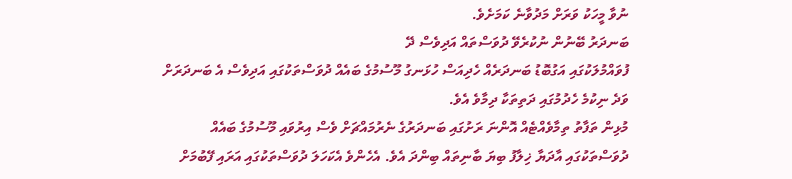ނުވާ މީހަކު ވަރަށް މަދުވާނެ ކަމަށެވެ.
ބަނދަރު ބޭނުން ނުކުރެވޭ ދުވަސްތައް އަދިވެސް ދޭ
ފުވައްމުލަކުގައި އަގުބޮޑު ބަނދަރެއް ހެދިއަސް ހުޅަނގު މޫސުމުގެ ބައެއް ދުވަސްތަކުގައި އަދިވެސް އެ ބަނދަރަށް ވަދެ ނިކުމެ ހެދުމުގައި ދަތިތަކާ ދިމާވެ އެވެ.
މުޅިން ތަފާތު ތިމާވެއްޓެއް އޮންނަ ރަށުގައި ބަނދަރުގެ ނެރުމައްޗަށް ވެސް އިރުވައި މޫސުމުގެ ބައެއް ދުވަސްތަކުގައި އާދަޔާ ޚިލާފު ބިޔަ ބާނިތައް ބިންދަ އެވެ. އެހެންވެ އެކަހަލަ ދުވަސްތަކުގައި އަރައި ފޭބުމަށް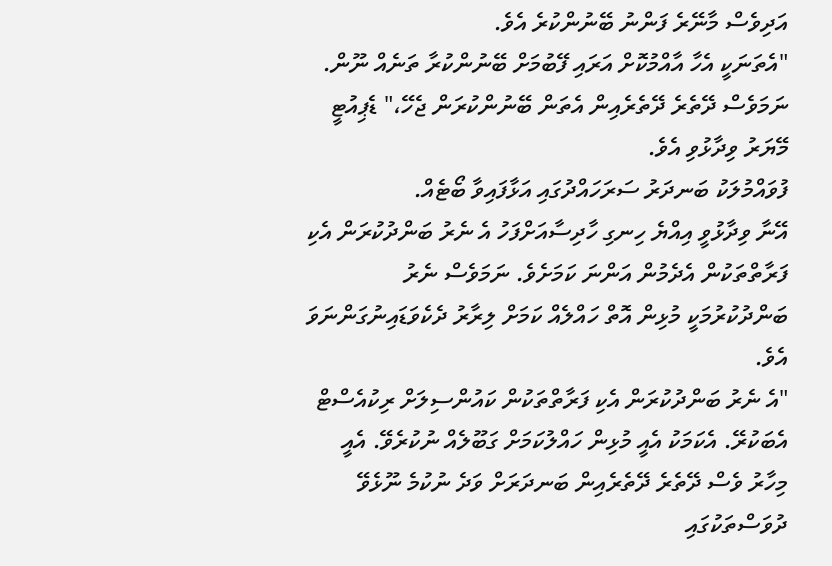އަދިވެސް މާނޭރެ ފަންނު ބޭނުންކުރެ އެވެ.
"އެތަނަކީ އެހާ އާއްމުކޮށް އަރައި ފޭބުމަށް ބޭނުންކުރާ ތަނެއް ނޫން. ނަމަވެސް ދޭތެރެ ދޭތެރެއިން އެތަން ބޭނުންކުރަން ޖެހޭ،" ޑެޕިއުޓީ މޭޔަރު ވިދާޅުވި އެވެ.
ފުވައްމުލަކު ބަނދަރު ސަރަހައްދުގައި އަޅާފައިވާ ބޯޓެއް.
އޭނާ ވިދާޅުވީ އިއްޔެ ހިނގި ހާދިސާއަށްފަހު އެ ނެރު ބަންދުކުރަން އެކި ފަރާތްތަކުން އެދެމުން އަންނަ ކަމަށެވެ. ނަމަވެސް ނެރު ބަންދުކުރުމަކީ މުޅިން އޮތް ހައްލެއް ކަމަށް ލިރާރު ދެކެވަޑައިނުގަންނަވަ އެވެ.
"އެ ނެރު ބަންދުކުރަން އެކި ފަރާތްތަކުން ކައުންސިލަށް ރިކުއެސްޓް އެބަކުރޭ. އެކަމަކު އެއީ މުޅިން ހައްލުކަމަށް ގަބޫލެއް ނުކުރެވޭ. އެއީ މިހާރު ވެސް ދޭތެރެ ދޭތެރެއިން ބަނދަރަށް ވަދެ ނުކުމެ ނޫޅެވޭ ދުވަސްތަކުގައި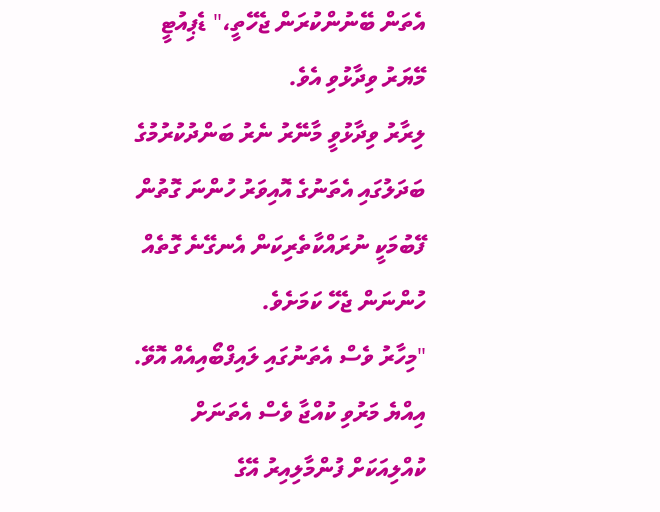އެތަން ބޭނުންކުރަން ޖެހޭތީ،" ޑެޕިއުޓީ މޭޔަރު ވިދާޅުވި އެވެ.
ލިރާރު ވިދާޅުވީ މާނޭރު ނެރު ބަންދުކުރުމުގެ ބަދަލުގައި އެތަނުގެ އޮއިވަރު ހުންނަ ގޮތުން ފޭބުމަކީ ނުރައްކާތެރިކަން އެނގޭނެ ގޮތެއް ހުންނަން ޖެހޭ ކަމަށެވެ.
"މިހާރު ވެސް އެތަނުގައި ލައިފްބޯއިއެއް އޮވޭ. އިއްޔެ މަރުވި ކުއްޖާ ވެސް އެތަނަށް ކުއްލިއަކަށް ފުންމާލިއިރު އޭގެ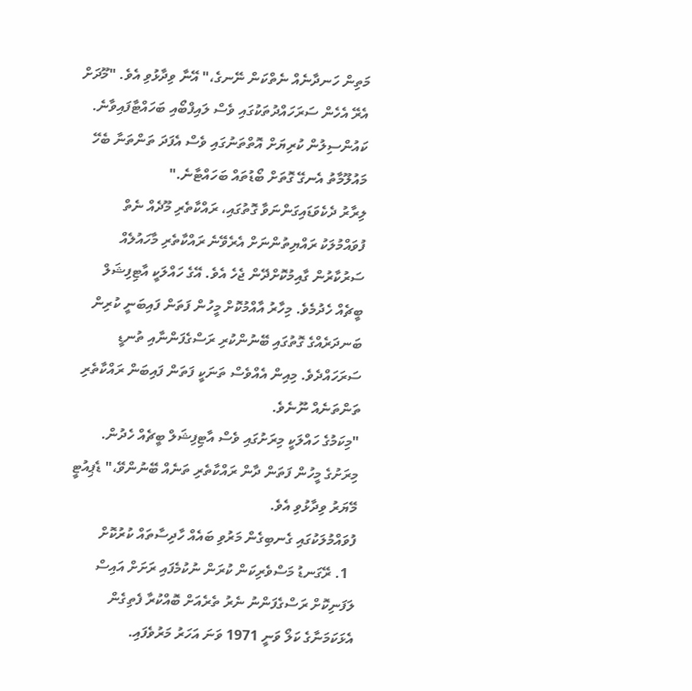މަތިން ހަނދާނެއް ނެތްކަން ނޭނގެ،" އޭނާ ވިދާޅުވި އެވެ. "މޫދަށް އެރޭ އެހެން ސަރަހައްދުތަކުގައި ވެސް ލައިފްބޯއި ބަހައްޓާފައިވާނެ. ކައުންސިލުން ކުރިޔަށް އޮތްތަނުގައި ވެސް އެފަދަ ތަންތަނާ ބެހޭ މައުލޫމާތު އެނގޭ ގޮތަށް ބޯޑުތައް ބަހައްޓާނެ."
ލިރާރު ދެކެވަޑައިގަންނަވާ ގޮތުގައި، ރައްކާތެރި މޫދެއް ނެތް ފުވައްމުލަކު ރައްޔިތުންނަށް އެރެވޭނެ ރައްކާތެރި މާހައުލެއް ސަރުކާރުން ގާއިމުކޮށްދޭން ޖެހެ އެވެ. އޭގެ ހައްލަކީ އާޓިފިޝަލް ބީޗެއް ހެދުމެވެ. މިހާރު އާއްމުކޮށް މީހުން ފަތަން ފައިބަނީ ކުރިން ބަނދަރެއްގެ ގޮތުގައި ބޭނުންކުރި ރަސްގެފަންނާއި ތުނޑީ ސަރަހައްދެވެ. މިއިން އެއްވެސް ތަނަކީ ފަތަން ފައިބަން ރައްކާތެރި ތަންތަނެއް ނޫނެވެ.
"މިކަމުގެ ހައްލަކީ މިރަށުގައި ވެސް އާޓިފިޝަލް ބީޗެއް ހެދުން. މިރަށުގެ މީހުން ފަތަން ދާން ރައްކާތެރި ތަނެއް ބޭނުންވޭ،" ޑެޕިއުޓީ މޭޔަރު ވިދާޅުވި އެވެ.
ފުވައްމުލަކުގައި ގެނބިގެން މަރުވި ބައެއް ހާދިސާތައް ކުރުކޮށް
  1. ރޭގަނޑު މަސްވެރިކަން ކުރަން ނުކުމެފައި ރަށަށް އައިސް ލަފަނިކޮށް ރަސްގެފަންނު ނެރު ތެރެއަށް ބޮއްކުރާ ފެތިގެން އެޅަކަމަނާގެ ކަލޯ ވަނީ 1971 ވަނަ އަހަރު މަރުވެފައި.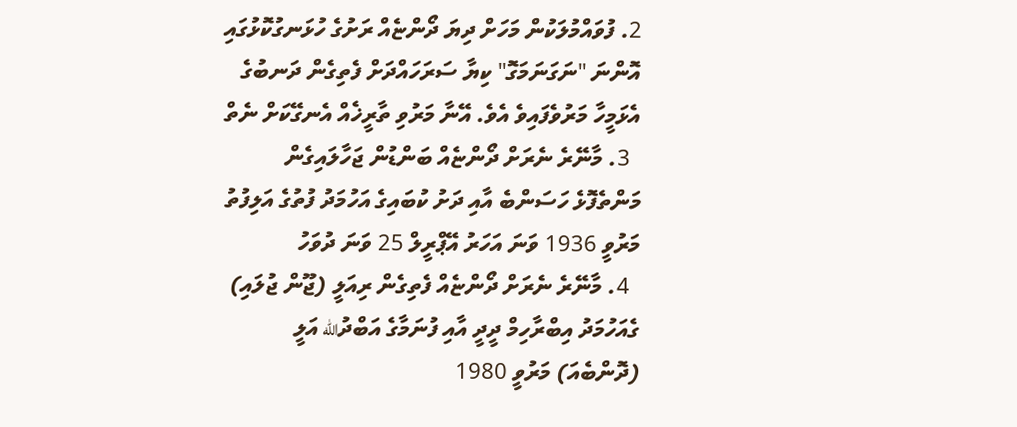2. ފުވައްމުލަކުން މަހަށް ދިޔަ ދޯންޏެއް ރަށުގެ ހުޅަނގުކޮޅުގައި އޮންނަ "ނަގަނަމަގޮ" ކިޔާ ސަރަހައްދަށް ފެތިގެން ދަނބުގެ އެޅަމީހާ މަރުވެފައިވެ އެވެ. އޭނާ މަރުވި ތާރީޚެއް އެނގޭކަށް ނެތް
  3. މާނޭރެ ނެރަށް ދޯންޏެއް ބަންޑުން ޖަހާލައިގެން މަންތެފޮޅެ ހަސަންބެ އާއި ދަށު ކުބައިގެ އަހުމަދު ފުތުގެ އަލިފުތު މަރުވީ 1936 ވަނަ އަހަރު އޭޕްރީލް 25 ވަނަ ދުވަހު
  4. މާނޭރެ ނެރަށް ދޯންޏެއް ފެތިގެން ރިއަލީ (ޖޫން ޖުލައި) ގެއަހުމަދު އިބްރާހިމް ދީދީ އާއި ފުނަމާގެ އަބްދުالله އަލީ (ދޮންބެއަ) މަރުވީ 1980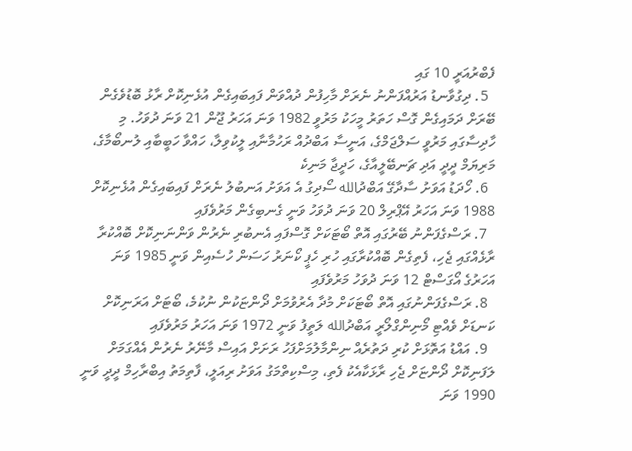ފެބްރުއަރީ 10 ގައި
  5. ދިގުވާނޑު އަރުއްފަންނު ނެރަށް މާހިފުން ދުއްވަން ފައިބައިގެން އުޅެނިކޮށް ރާޅު ބޮޑުވެގެން ބޭރަށް ދަމައިގެން ގޮސް ހަތަރު މީހަކު މަރުވީ 1982 ވަނަ އަހަރު ޖޫން 21 ވަނަ ދުވަހު. މި ހާދިސާގައި މަރުވީ ސަލްޖަމްގެ، އަނީސާ އަބްދުއް ރަހުމާނާއި ލީކުވިލާ، ހައްވާ ހަބީބާއި ލުނބޯމާގެ، މަރިޔަމް ދީދީ އަދި ޗަނބޭލީއާގެ، ހަދީޖާ މަނިކެ
  6. ހޯދަޑު އަވަށު ސާދާގޭ އަބްދުالله ސޯދިގު އެ އަވަށު އަނބުލު ނެރަށް ފައިބައިގެން އުޅެނިކޮށް 1988 ވަނަ އަހަރު އޭޕްރިލް 20 ވަނަ ދުވަހު ވަނީ ގެނބިގެން މަރުވެފައި
  7. ރަސްގެފަންނު ބޭރުގައި އޮތް ބޯޓަކަށް ގޮސްފައި އެނބުރި ނެރުން ވަންނަނިކޮށް ބޮއްކުރާ ރާޅެއްގައި ޖެހި، ފެތިގެން ބޮއްކުރާގައި ހުރި ހެޕީ ކޯނަރު ހަސަން ހުސެއިން ވަނީ 1985 ވަނަ އަހަރުގެ އޯގަސްޓް 12 ވަނަ ދުވަހު މަރުވެފައި
  8. ރަސްގެފަންނުގައި އޮތް ބޯޓަކަށް މުދާ އެރުވުމަށް ދޯންޏަކުން ނުކުމެ، ބޯޓަށް އަރަނިކޮށް ކަނޑަށް ވެއްޓި މޯނިންގްލޯރީ އަބްދުالله ލަތީފު ވަނީ 1972 ވަނަ އަހަރު މަރުވެފައި
  9. އައްޑު އަތޮޅަށް ކުރި ދަތުރެއް ނިންމާލުމަށްފަހު ރަށަށް އައިސް މާނޭރު ނެރުން އެއްގަމަށް ލަފަނިކޮށް ދޯންޏަށް ޖެހި ރާޅަކާއެކު ފެތި، މިސްކިތްމަގު އަވަށު ރިއަލީ، ފާތިމަތު އިބްރާހިމް ދީދީ ވަނީ 1990 ވަނަ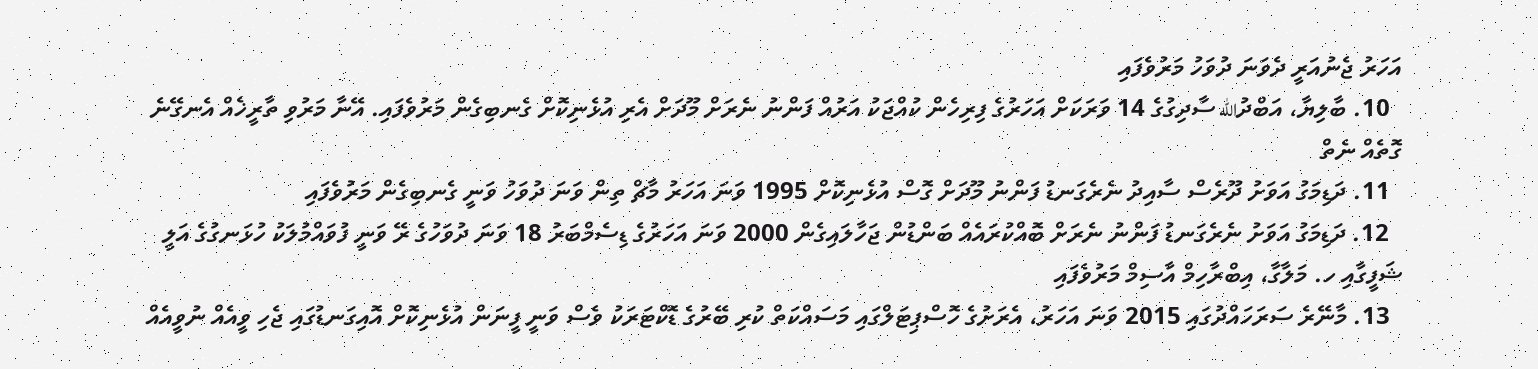އަހަރު ޖެނުއަރީ ދެވަނަ ދުވަހު މަރުވެފައި
  10. ބާލިޔާ، އަބްދުالله ސާދިގުގެ 14 ވަރަކަށް އަހަރުގެ ފިރިހެން ކުއްޖަކު އަރުއް ފަންނު ނެރަށް މޫދަށް އެރި އުޅެނިކޮށް ގެނބިގެން މަރުވެފައި. އޭނާ މަރުވި ތާރީޚެއް އެނގޭނެ ގޮތެއް ނެތް
  11. ދަޑިމަގު އަވަށު ދޫރެސް ސާއިދު ނެރެގަނޑު ފަންނު މޫދަށް ގޮސް އުޅެނިކޮށް 1995 ވަނަ އަހަރު މާޗް ތިން ވަނަ ދުވަހު ވަނީ ގެނބިގެން މަރުވެފައި
  12. ދަޑިމަގު އަވަށު ނެރެގަނޑު ފަންނު ނެރަށް ބޮއްކުރައެއް ބަންޑުން ޖަހާލައިގެން 2000 ވަނަ އަހަރުގެ ޑިސެމްބަރު 18 ވަނަ ދުވަހުގެ ރޭ ވަނީ ފުވައްމުލަކު ހުޅަނގުގެ އަލީ ޝަފީގާއި ހ. މަލާގާ، އިބްރާހިމް އާސިމް މަރުވެފައި
  13. މާނޭރެ ސަރަހައްދުގައި 2015 ވަނަ އަހަރު، އެރަށުގެ ހޮސްޕިޓަލްގައި މަސައްކަތް ކުރި ބޭރުގެ ޑޮކްޓަރަކު ވެސް ވަނީ ފީނަން އުޅެނިކޮށް އޮއިގަނޑުގައި ޖެހި ވީއެއް ނުވީއެއް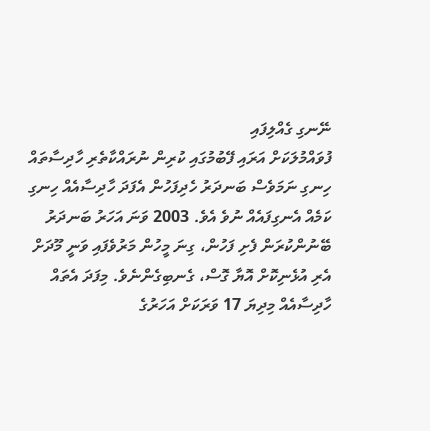ނޭނގި ގެއްލިފައި
ފުވައްމުލަކަށް އަރައި ފޭބުމުގައި ކުރިން ނުރައްކާތެރި ހާދިސާތައް ހިނގި ނަމަވެސް ބަނދަރު ހެދިފަހުން އެފަދަ ހާދިސާއެއް ހިނގި ކަމެއް އެނގިފައެއް ނުވެ އެވެ. 2003 ވަނަ އަހަރު ބަނދަރު ބޭނުންކުރަން ފެށި ފަހުން، ގިނަ މީހުން މަރުވެފައި ވަނީ މޫދަށް އެރި އުޅެނިކޮށް އޮޔާ ގޮސް، ގެނބިގެންނެވެ. މިފަދަ އެތައް ހާދިސާއެއް މިދިޔަ 17 ވަރަކަށް އަހަރުގެ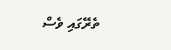ތެރޭގައި ވެސް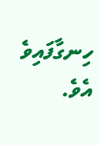ހިނގާފައިވެ އެވެ.